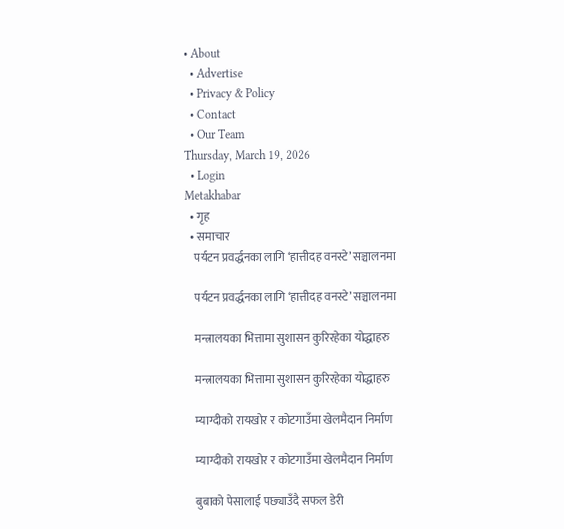• About
  • Advertise
  • Privacy & Policy
  • Contact
  • Our Team
Thursday, March 19, 2026
  • Login
Metakhabar
  • गृह
  • समाचार
    पर्यटन प्रवर्द्धनका लागि ‘हात्तीदह वनस्टे’ सञ्चालनमा

    पर्यटन प्रवर्द्धनका लागि ‘हात्तीदह वनस्टे’ सञ्चालनमा

    मन्त्रालयका भित्तामा सुशासन कुरिरहेका योद्धाहरु

    मन्त्रालयका भित्तामा सुशासन कुरिरहेका योद्धाहरु

    म्याग्दीको रायखोर र कोटगाउँमा खेलमैदान निर्माण

    म्याग्दीको रायखोर र कोटगाउँमा खेलमैदान निर्माण

    बुबाको पेसालाई पछ्याउँदै सफल डेरी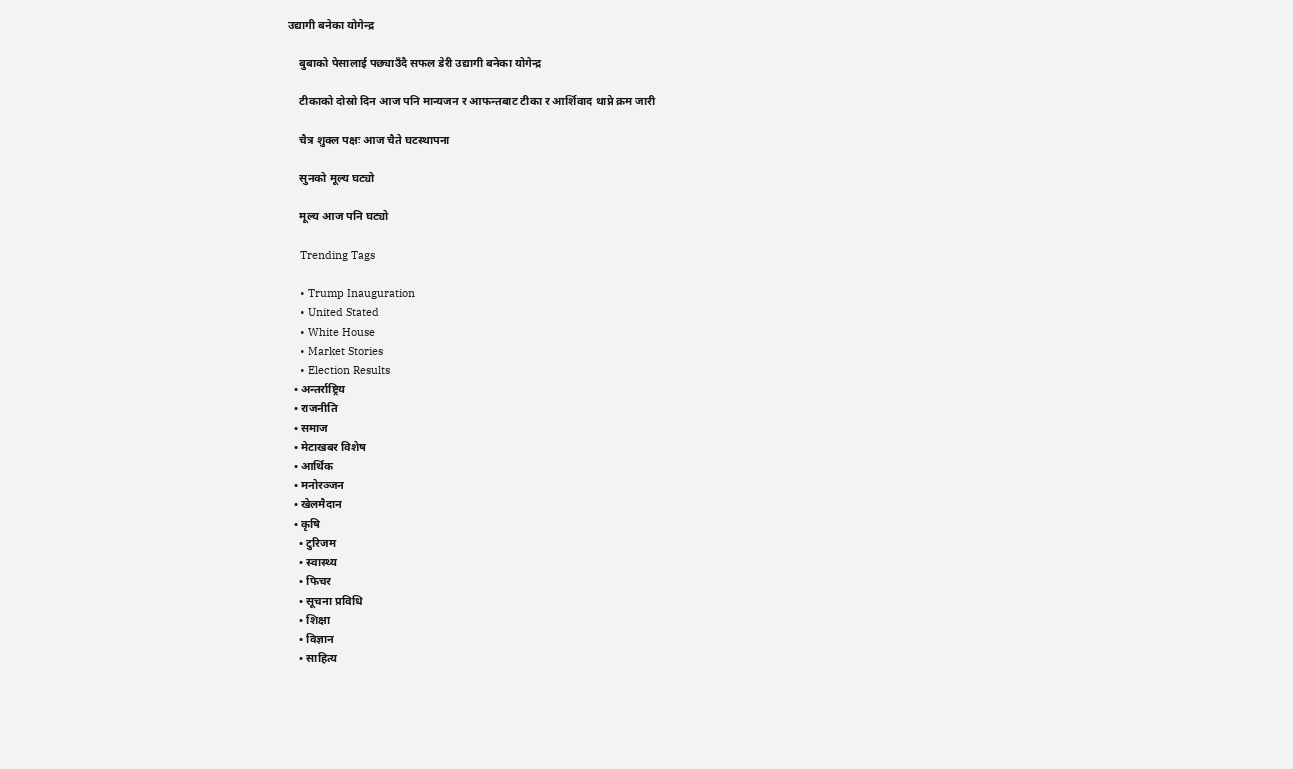उद्यागी बनेका योगेन्द्र

    बुबाको पेसालाई पछ्याउँदै सफल डेरी उद्यागी बनेका योगेन्द्र

    टीकाको दोस्रो दिन आज पनि मान्यजन र आफन्तबाट टीका र आर्शिवाद थाप्ने क्रम जारी

    चैत्र शुक्ल पक्षः आज चैते घटस्थापना

    सुनको मूल्य घट्यो

    मूल्य आज पनि घट्यो

    Trending Tags

    • Trump Inauguration
    • United Stated
    • White House
    • Market Stories
    • Election Results
  • अन्तर्राष्ट्रिय
  • राजनीति
  • समाज
  • मेटाखबर विशेष
  • आर्थिक
  • मनोरञ्जन
  • खेलमैदान
  • कृषि
    • टुरिजम
    • स्वास्थ्य
    • फिचर
    • सूचना प्रविधि
    • शिक्षा
    • विज्ञान
    • साहित्य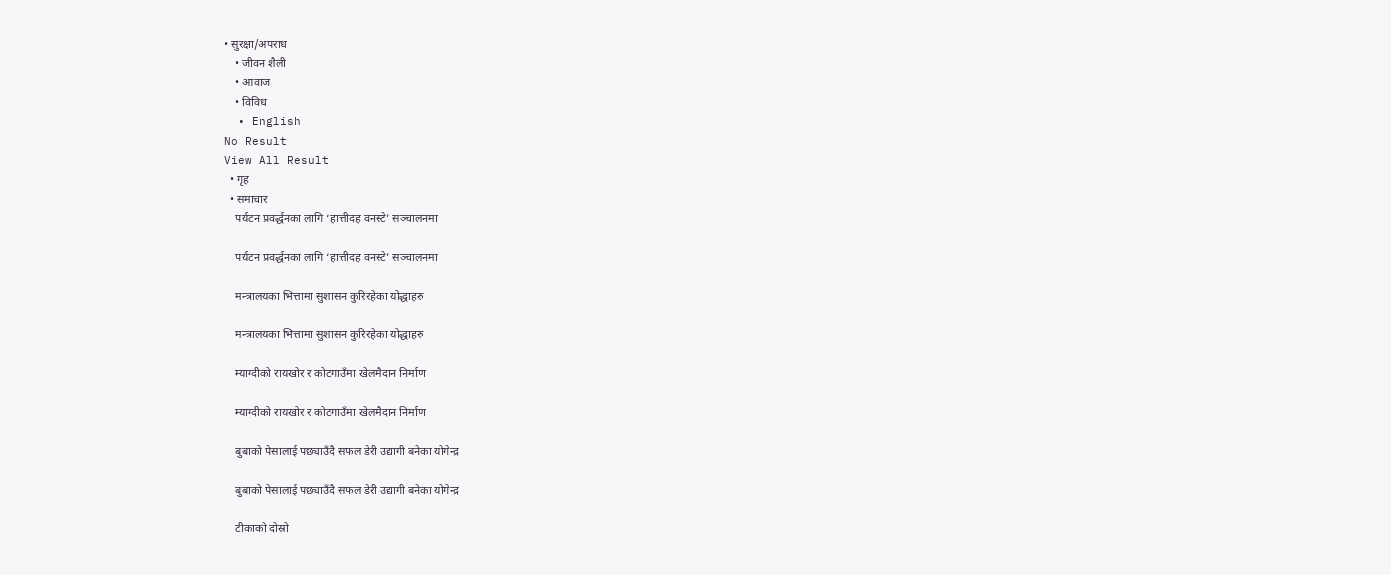• सुरक्षा/अपराध
    • जीवन शैली
    • आवाज
    • विविध
  • English
No Result
View All Result
  • गृह
  • समाचार
    पर्यटन प्रवर्द्धनका लागि ‘हात्तीदह वनस्टे’ सञ्चालनमा

    पर्यटन प्रवर्द्धनका लागि ‘हात्तीदह वनस्टे’ सञ्चालनमा

    मन्त्रालयका भित्तामा सुशासन कुरिरहेका योद्धाहरु

    मन्त्रालयका भित्तामा सुशासन कुरिरहेका योद्धाहरु

    म्याग्दीको रायखोर र कोटगाउँमा खेलमैदान निर्माण

    म्याग्दीको रायखोर र कोटगाउँमा खेलमैदान निर्माण

    बुबाको पेसालाई पछ्याउँदै सफल डेरी उद्यागी बनेका योगेन्द्र

    बुबाको पेसालाई पछ्याउँदै सफल डेरी उद्यागी बनेका योगेन्द्र

    टीकाको दोस्रो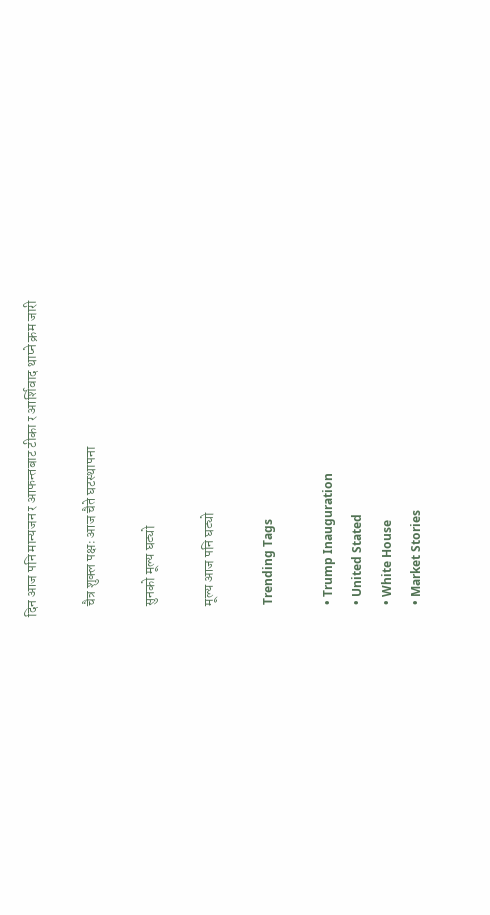दिन आज पनि मान्यजन र आफन्तबाट टीका र आर्शिवाद थाप्ने क्रम जारी

    चैत्र शुक्ल पक्षः आज चैते घटस्थापना

    सुनको मूल्य घट्यो

    मूल्य आज पनि घट्यो

    Trending Tags

    • Trump Inauguration
    • United Stated
    • White House
    • Market Stories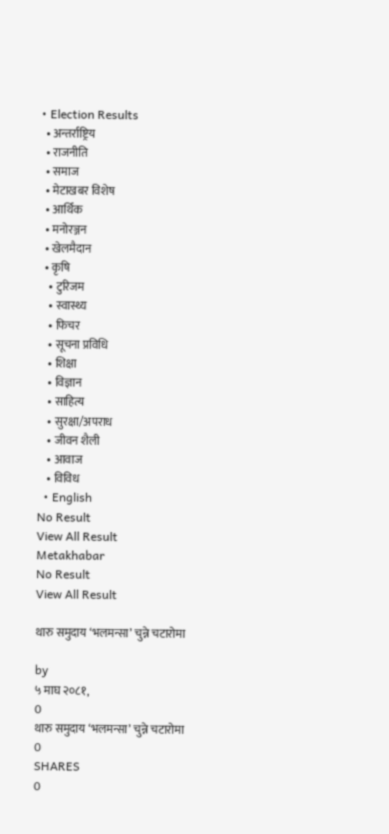• Election Results
  • अन्तर्राष्ट्रिय
  • राजनीति
  • समाज
  • मेटाखबर विशेष
  • आर्थिक
  • मनोरञ्जन
  • खेलमैदान
  • कृषि
    • टुरिजम
    • स्वास्थ्य
    • फिचर
    • सूचना प्रविधि
    • शिक्षा
    • विज्ञान
    • साहित्य
    • सुरक्षा/अपराध
    • जीवन शैली
    • आवाज
    • विविध
  • English
No Result
View All Result
Metakhabar
No Result
View All Result

थारु समुदाय ‘भलमन्सा’ चुन्ने चटारोमा

by
५ माघ २०८१,
0
थारु समुदाय ‘भलमन्सा’ चुन्ने चटारोमा
0
SHARES
0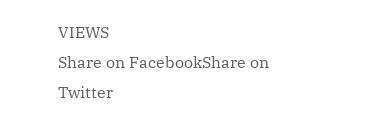VIEWS
Share on FacebookShare on Twitter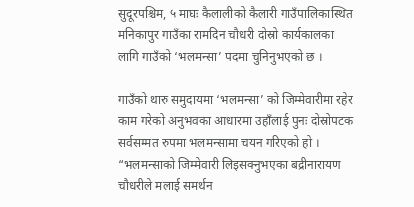सुदूरपश्चिम, ५ माघः कैलालीको कैलारी गाउँपालिकास्थित मनिकापुर गाउँका रामदिन चौधरी दोस्रो कार्यकालका लागि गाउँको ‘भलमन्सा’ पदमा चुनिनुभएको छ ।

गाउँको थारु समुदायमा ‘भलमन्सा’ को जिम्मेवारीमा रहेर काम गरेको अनुभवका आधारमा उहाँलाई पुनः दोस्रोपटक सर्वसम्मत रुपमा भलमन्सामा चयन गरिएको हो । “भलमन्साको जिम्मेवारी लिइसक्नुभएका बद्रीनारायण चौधरीले मलाई समर्थन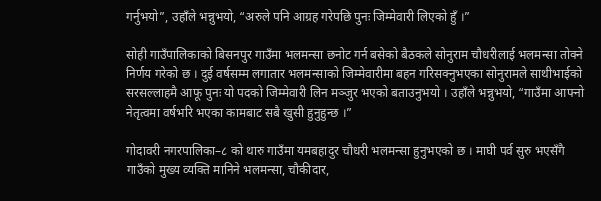गर्नुभयो”, उहाँले भन्नुभयो, “अरुले पनि आग्रह गरेपछि पुनः जिम्मेवारी लिएको हुँ ।”

सोही गाउँपालिकाको बिसनपुर गाउँमा भलमन्सा छनोट गर्न बसेको बैठकले सोनुराम चौधरीलाई भलमन्सा तोक्ने निर्णय गरेको छ । दुई वर्षसम्म लगातार भलमन्साको जिम्मेवारीमा बहन गरिसक्नुभएका सोनुरामले साथीभाईको सरसल्लाहमै आफू पुनः यो पदको जिम्मेवारी लिन मञ्जुर भएको बताउनुभयो । उहाँले भन्नुभयो, “गाउँमा आफ्नो नेतृत्वमा वर्षभरि भएका कामबाट सबै खुसी हुनुहुन्छ ।”

गोदावरी नगरपालिका–८ को थारु गाउँमा यमबहादुर चौधरी भलमन्सा हुनुभएको छ । माघी पर्व सुरु भएसँगै गाउँको मुख्य व्यक्ति मानिने भलमन्सा, चौकीदार,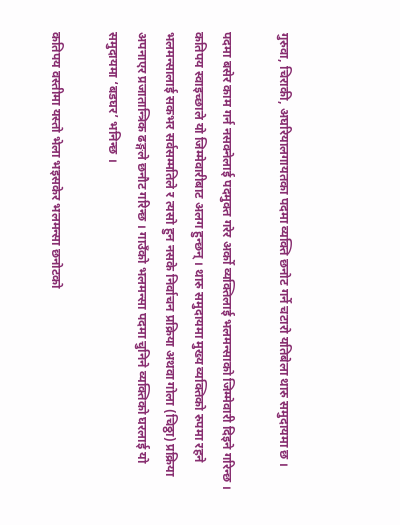गुरुवा, चिराकी, अघरियालगायतका पदमा व्यक्ति छनोट गर्ने चटारो यतिबेला थारु समुदायमा छ ।

पदमा बसेर काम गर्न नसक्नेलाई पदमुक्त गरेर अर्को व्यक्तिलाई भलमन्साको जिम्मेवारी दिइने गरिन्छ । कतिपय स्वाइच्छाले यो जिम्मेवारीबाट अलग हुन्छन् । थारु समुदायमा मुख्य व्यक्तिको रुपमा रहने भलमन्सालाई सकभर सर्वसम्मतिले र त्यसो हुन नसके निर्वाचन प्रक्रिया अथवा गोला (चिठ्ठा) प्रक्रिया अपनाएर प्रजातान्त्रिक ढङ्गले छनौट गरिन्छ । गाउँको भलमन्सा पदमा चुनिने व्यक्तिको घरलाई यो समुदायमा ‘बडघर’ भनिन्छ ।

कतिपय वस्तीमा यस्तो भेला भइसकेर भलमन्सा छनोटको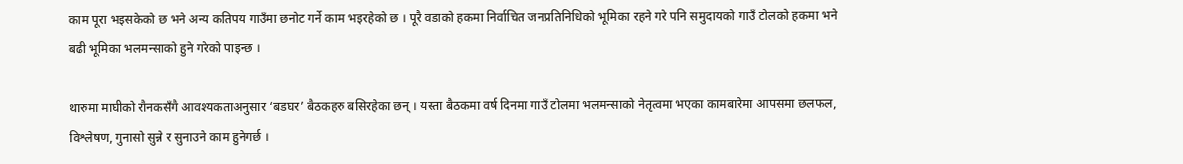काम पूरा भइसकेको छ भने अन्य कतिपय गाउँमा छनोट गर्ने काम भइरहेको छ । पूरै वडाको हकमा निर्वाचित जनप्रतिनिधिको भूमिका रहने गरे पनि समुदायको गाउँ टोलको हकमा भने बढी भूमिका भलमन्साको हुने गरेको पाइन्छ ।

थारुमा माघीको रौनकसँगै आवश्यकताअनुसार ‘बडघर’ बैठकहरु बसिरहेका छन् । यस्ता बैठकमा वर्ष दिनमा गाउँ टोलमा भलमन्साको नेतृत्वमा भएका कामबारेमा आपसमा छलफल, विश्लेषण, गुनासो सुन्ने र सुनाउने काम हुनेगर्छ ।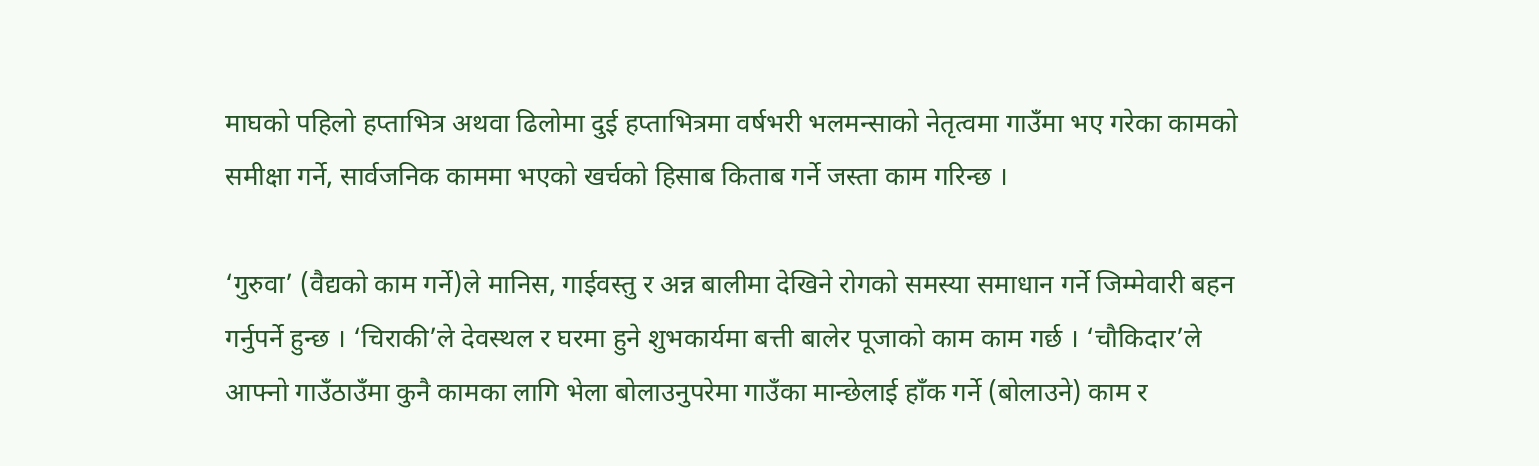माघको पहिलो हप्ताभित्र अथवा ढिलोमा दुई हप्ताभित्रमा वर्षभरी भलमन्साको नेतृत्वमा गाउँमा भए गरेका कामको समीक्षा गर्ने, सार्वजनिक काममा भएको खर्चको हिसाब किताब गर्ने जस्ता काम गरिन्छ ।

‘गुरुवा’ (वैद्यको काम गर्ने)ले मानिस, गाईवस्तु र अन्न बालीमा देखिने रोगको समस्या समाधान गर्ने जिम्मेवारी बहन गर्नुपर्ने हुन्छ । ‘चिराकी’ले देवस्थल र घरमा हुने शुभकार्यमा बत्ती बालेर पूजाको काम काम गर्छ । ‘चौकिदार’ले आफ्नो गाउँठाउँमा कुनै कामका लागि भेला बोलाउनुपरेमा गाउँका मान्छेलाई हाँक गर्ने (बोलाउने) काम र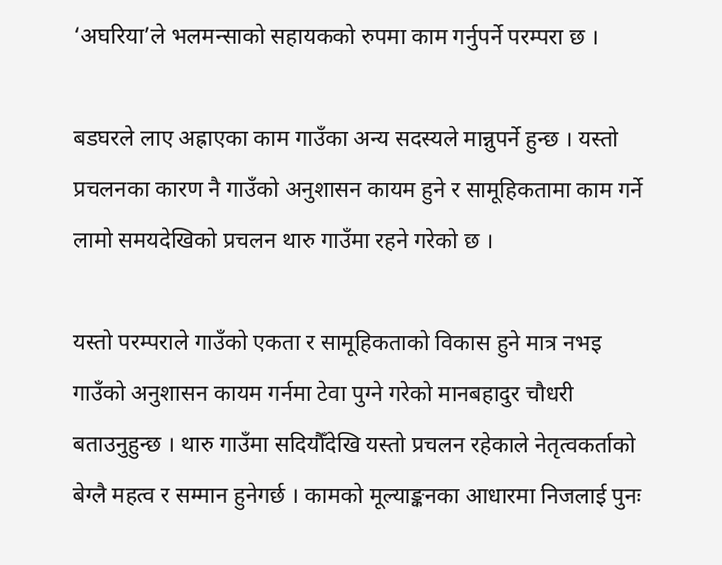‘अघरिया’ले भलमन्साको सहायकको रुपमा काम गर्नुपर्ने परम्परा छ ।

बडघरले लाए अह्राएका काम गाउँका अन्य सदस्यले मान्नुपर्ने हुन्छ । यस्तो प्रचलनका कारण नै गाउँको अनुशासन कायम हुने र सामूहिकतामा काम गर्ने लामो समयदेखिको प्रचलन थारु गाउँमा रहने गरेको छ ।

यस्तो परम्पराले गाउँको एकता र सामूहिकताको विकास हुने मात्र नभइ गाउँको अनुशासन कायम गर्नमा टेवा पुग्ने गरेको मानबहादुर चौधरी बताउनुहुन्छ । थारु गाउँमा सदियौँदेखि यस्तो प्रचलन रहेकाले नेतृत्वकर्ताको बेग्लै महत्व र सम्मान हुनेगर्छ । कामको मूल्याङ्कनका आधारमा निजलाई पुनः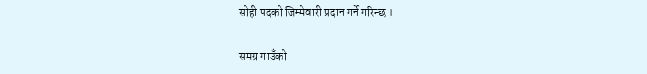सोही पदको जिम्मेवारी प्रदान गर्ने गरिन्छ ।

समग्र गाउँको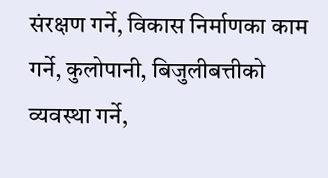संरक्षण गर्ने, विकास निर्माणका काम गर्ने, कुलोपानी, बिजुलीबत्तीको व्यवस्था गर्ने,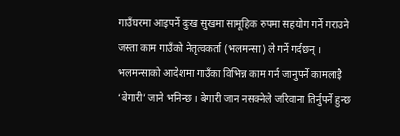गाउँघरमा आइपर्ने दुःख सुखमा सामूहिक रुपमा सहयोग गर्ने गराउने जस्ता काम गाउँको नेतृत्वकर्ता (भलमन्सा) ले गर्ने गर्दछन् । भलमन्साको आदेशमा गाउँका विभिन्न काम गर्न जानुपर्ने कामलाइै ‘बेगारी’ जाने भनिन्छ । बेगारी जान नसक्नेले जरिवाना तिर्नुपर्ने हुन्छ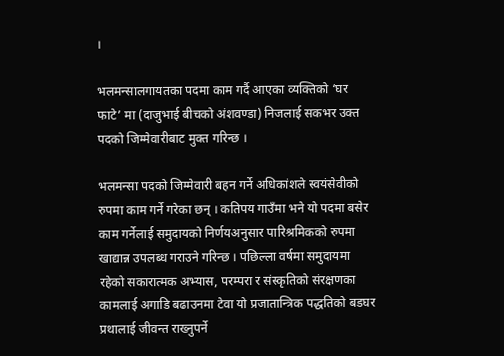।

भलमन्सालगायतका पदमा काम गर्दै आएका व्यक्तिको ‘घर फाटे’ मा (दाजुभाई बीचको अंशवण्डा) निजलाई सकभर उक्त पदको जिम्मेवारीबाट मुक्त गरिन्छ ।

भलमन्सा पदको जिम्मेवारी बहन गर्ने अधिकांशले स्वयंसेवीको रुपमा काम गर्ने गरेका छन् । कतिपय गाउँमा भने यो पदमा बसेर काम गर्नेलाई समुदायको निर्णयअनुसार पारिश्रमिकको रुपमा खाद्यान्न उपलब्ध गराउने गरिन्छ । पछिल्ला वर्षमा समुदायमा रहेको सकारात्मक अभ्यास, परम्परा र संस्कृतिको संरक्षणका कामलाई अगाडि बढाउनमा टेवा यो प्रजातान्त्रिक पद्धतिको बडघर प्रथालाई जीवन्त राख्नुपर्ने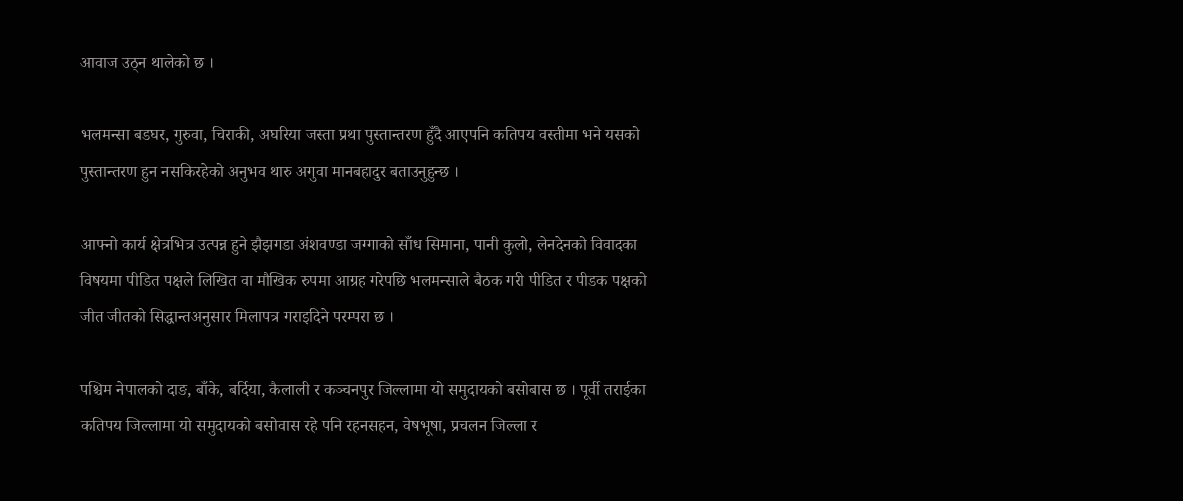आवाज उठ्न थालेको छ ।

भलमन्सा बडघर, गुरुवा, चिराकी, अघरिया जस्ता प्रथा पुस्तान्तरण हुँदै आएपनि कतिपय वस्तीमा भने यसको पुस्तान्तरण हुन नसकिरहेको अनुभव थारु अगुवा मानबहादुर बताउनुहुन्छ ।

आफ्नो कार्य क्षेत्रभित्र उत्पन्न हुने झैझगडा अंशवण्डा जग्गाको साँध सिमाना, पानी कुलो, लेनदेनको विवादका विषयमा पीडित पक्षले लिखित वा मौखिक रुपमा आग्रह गरेपछि भलमन्साले बैठक गरी पीडित र पीडक पक्षको जीत जीतको सिद्धान्तअनुसार मिलापत्र गराइदिने परम्परा छ ।

पश्चिम नेपालको दाङ, बाँके, बर्दिया, कैलाली र कञ्चनपुर जिल्लामा यो समुदायको बसोबास छ । पूर्वी तराईका कतिपय जिल्लामा यो समुदायको बसोवास रहे पनि रहनसहन, वेषभूषा, प्रचलन जिल्ला र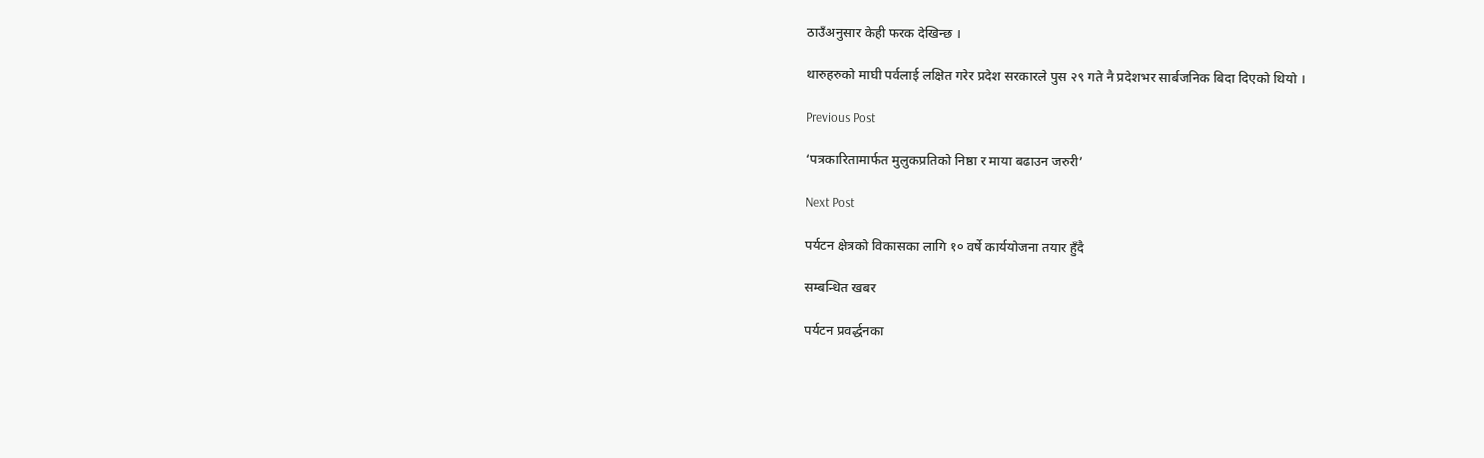ठाउँअनुसार केही फरक देखिन्छ ।

थारुहरुको माघी पर्वलाई लक्षित गरेर प्रदेश सरकारले पुस २९ गते नै प्रदेशभर सार्बजनिक बिदा दिएको थियो ।

Previous Post

‘पत्रकारितामार्फत मुलुकप्रतिको निष्ठा र माया बढाउन जरुरी’

Next Post

पर्यटन क्षेत्रको विकासका लागि १० वर्षे कार्ययोजना तयार हुँदै

सम्बन्धित खबर

पर्यटन प्रवर्द्धनका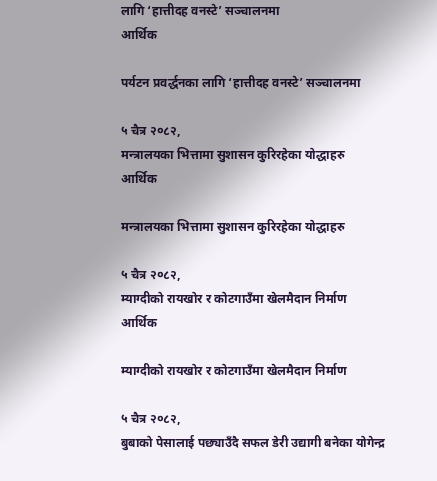लागि ‘हात्तीदह वनस्टे’ सञ्चालनमा
आर्थिक

पर्यटन प्रवर्द्धनका लागि ‘हात्तीदह वनस्टे’ सञ्चालनमा

५ चैत्र २०८२,
मन्त्रालयका भित्तामा सुशासन कुरिरहेका योद्धाहरु
आर्थिक

मन्त्रालयका भित्तामा सुशासन कुरिरहेका योद्धाहरु

५ चैत्र २०८२,
म्याग्दीको रायखोर र कोटगाउँमा खेलमैदान निर्माण
आर्थिक

म्याग्दीको रायखोर र कोटगाउँमा खेलमैदान निर्माण

५ चैत्र २०८२,
बुबाको पेसालाई पछ्याउँदै सफल डेरी उद्यागी बनेका योगेन्द्र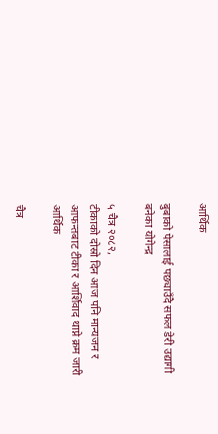आर्थिक

बुबाको पेसालाई पछ्याउँदै सफल डेरी उद्यागी बनेका योगेन्द्र

५ चैत्र २०८२,
टीकाको दोस्रो दिन आज पनि मान्यजन र आफन्तबाट टीका र आर्शिवाद थाप्ने क्रम जारी
आर्थिक

चैत्र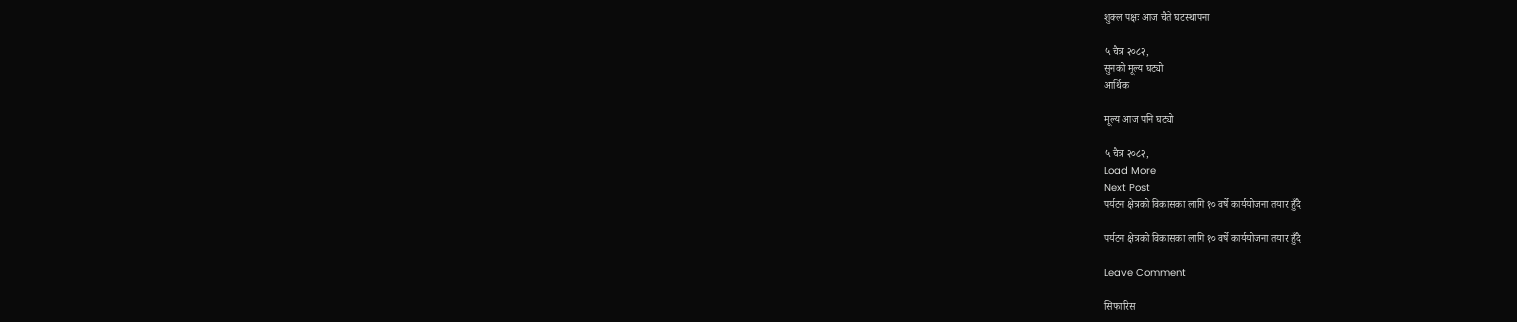शुक्ल पक्षः आज चैते घटस्थापना

५ चैत्र २०८२,
सुनको मूल्य घट्यो
आर्थिक

मूल्य आज पनि घट्यो

५ चैत्र २०८२,
Load More
Next Post
पर्यटन क्षेत्रको विकासका लागि १० वर्षे कार्ययोजना तयार हुँदै

पर्यटन क्षेत्रको विकासका लागि १० वर्षे कार्ययोजना तयार हुँदै

Leave Comment

सिफारिस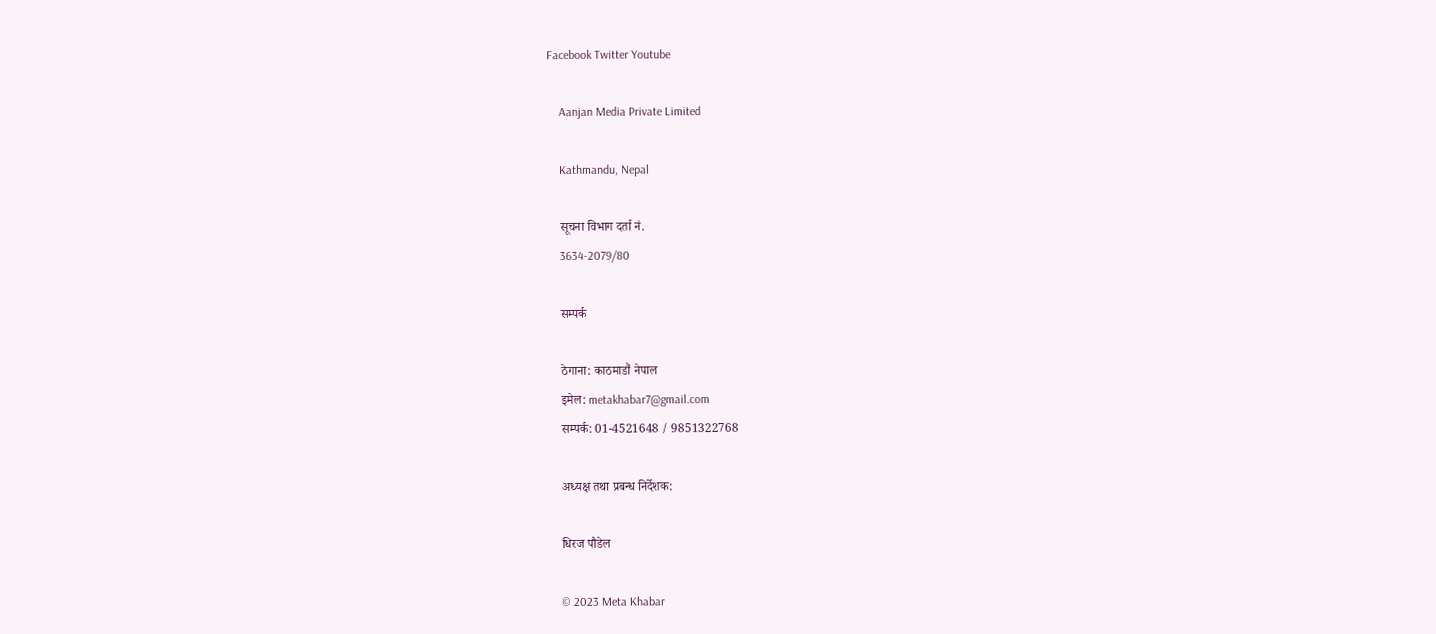Facebook Twitter Youtube

    Aanjan Media Private Limited

    Kathmandu, Nepal

    सूचना विभाग दर्ता नं.
    3634-2079/80

    सम्पर्क

    ठेगाना: काठमाडौं नेपाल
    इमेल: metakhabar7@gmail.com
    सम्पर्क: 01-4521648 / 9851322768

    अध्यक्ष तथा प्रबन्ध निर्देशक:

    धिरज पौडेल

    © 2023 Meta Khabar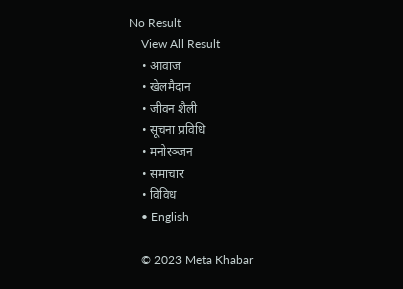No Result
    View All Result
    • आवाज
    • खेलमैदान
    • जीवन शैली
    • सूचना प्रविधि
    • मनोरञ्जन
    • समाचार
    • विविध
    • English

    © 2023 Meta Khabar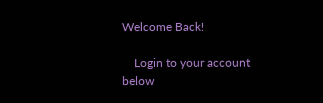Welcome Back!

    Login to your account below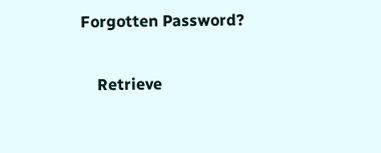Forgotten Password?

    Retrieve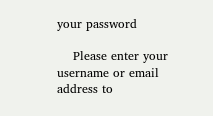your password

    Please enter your username or email address to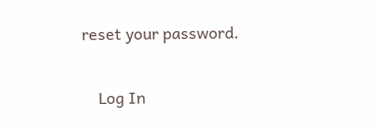reset your password.

    Log In